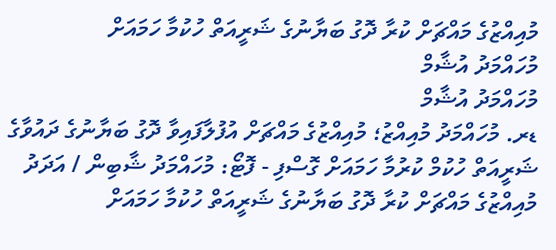މުއިއްޒުގެ މައްޗަށް ކުރާ ދޮގު ބަޔާނުގެ ޝަރީއަތް ހުކުމާ ހަމައަށް
މުހައްމަދު އުޝާމް
މުހައްމަދު އުޝާމް
ޑރ. މުހައްމަދު މުއިއްޒު؛ މުއިއްޒުގެ މައްޗަށް އުފުލާފައިވާ ދޮގު ބަޔާނުގެ ދައުވާގެ ޝަރީއަތް ހުކުމް ކުރުމާ ހަމައަށް ގޮސްފި - ފޮޓޯ: މުހައްމަދު ޝާބިން / އަދަދު
މުއިއްޒުގެ މައްޗަށް ކުރާ ދޮގު ބަޔާނުގެ ޝަރީއަތް ހުކުމާ ހަމައަށް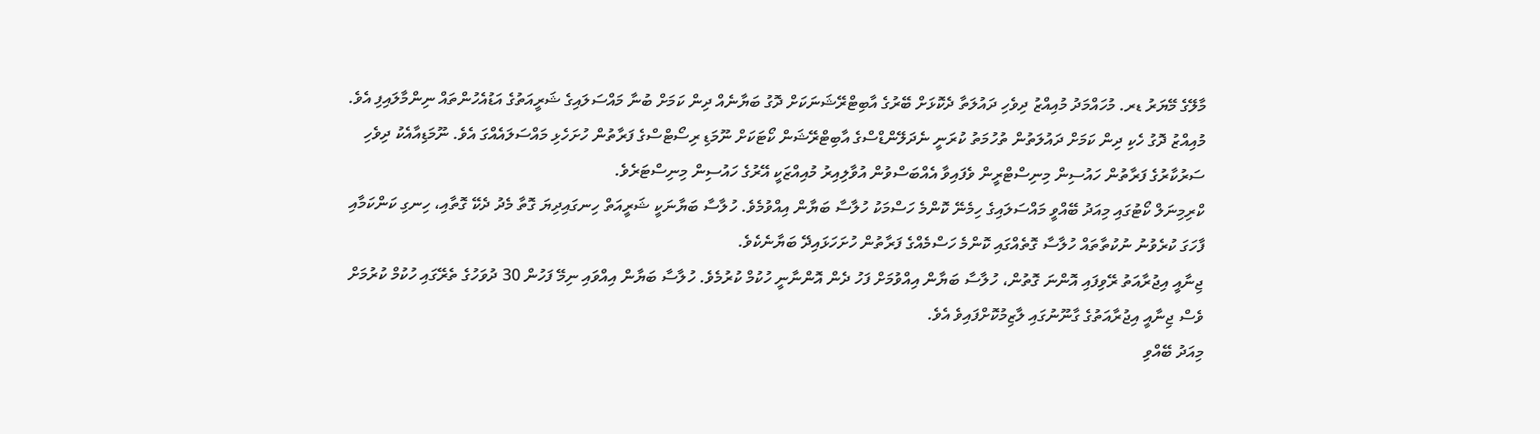މާލޭގެ މޭޔަރު ޑރ. މުހައްމަދު މުއިއްޒު ދިވެހި ދައުލަތާ ދެކޮޅަށް ބޭރުގެ އާބިޓްރޭޝަނަކަށް ދޮގު ބަޔާނެއް ދިން ކަމަށް ބުނާ މައްސަލައިގެ ޝަރީއަތުގެ އަޑުއެހުންތައް ނިންމާލައިފި އެވެ.
މުއިއްޒު ދޮގު ހެކި ދިން ކަމަށް ދައުލަތުން ތުހުމަތު ކުރަނީ ނެދަލޭންޑްސްގެ އާބިޓްރޭޝަން ކޯޓަކަށް ނޫމަޑި ރިސޯޓްސްގެ ފަރާތުން ހުށަހެޅި މައްސަލައެއްގަ އެވެ. ނޫމަޑިއާއެކު ދިވެހި ސަރުކާރުގެ ފަރާތުން ހައުސިން މިނިސްޓްރީން ވެފައިވާ އެއްބަސްވުން އުވާލިއިރު މުއިއްޒަކީ އޭރުގެ ހައުސިން މިނިސްޓަރެވެ.
ކްރިމިނަލް ކޯޓުގައި މިއަދު ބޭއްވީ މައްސަލައިގެ ހިމެނޭ ކޮންމެ ހަސްމަކު ހުލާސާ ބަޔާން އިއްވުމެވެ. ހުލާސާ ބަޔާނަކީ ޝަރީއަތް ހިނގައިދިޔަ ގޮތާ މެދު ދެކޭ ގޮތާއި، ހިނގި ކަންކަމާއި ފާހަގަ ކުރެވުނު ނުކުތާތައް ހުލާސާ ގޮތެއްގައި ކޮންމެ ހަސްމެއްގެ ފަރާތުން ހުށަހަޅައިދޭ ބަޔާނެކެވެ.
ޖިނާއީ އިޖުރާއަތު ރޭވިފައި އޮންނަ ގޮތުން، ހުލާސާ ބަޔާން އިއްވުމަށް ފަހު ދެން އޮންނާނީ ހުކުމް ކުރުމެވެ. ހުލާސާ ބަޔާން އިއްވައި ނިމޭ ފަހުން 30 ދުވަހުގެ ތެރޭގައި ހުކުމް ކުރުމަށް ވެސް ޖިނާއީ އިޖުރާއަތުގެ ގާނޫނުގައި ލާޒިމުކޮށްފައިވެ އެވެ.
މިއަދު ބޭއްވި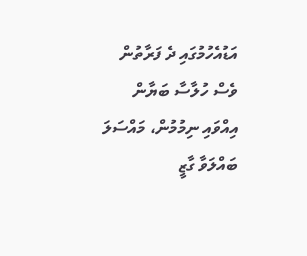އަޑުއެހުމުގައި ދެ ފަރާތުން ވެސް ހުލާސާ ބަޔާން އިއްވައި ނިމުމުން، މައްސަލަ ބައްލަވާ ގާޒީ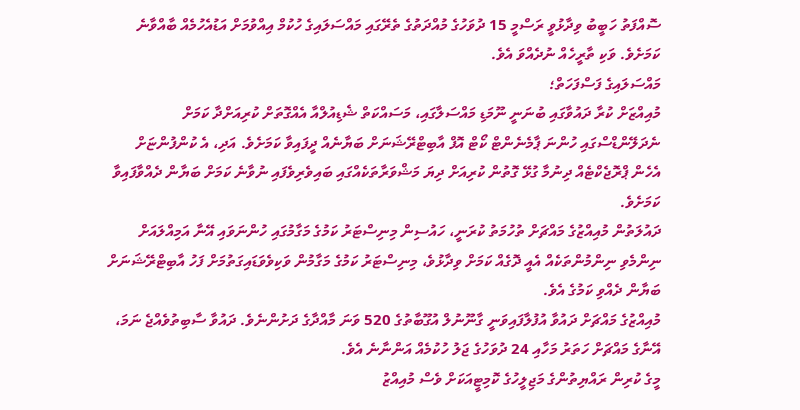ސޮއްފަތު ހަބީބު ވިދާޅުވީ ރަސްމީ 15 ދުވަހުގެ މުއްދަތުގެ ތެރޭގައި މައްސަލައިގެ ހުކުމް އިއްވުމަށް އަޑުއެހުމެއް ބާއްވާނެ ކަމަށެވެ. ވަކި ތާރީހެއް ނުދެއްވަ އެވެ.
މައްސަލައިގެ ފަސްފަހަތް؛
މުއިއްޒަށް ކުރާ ދައުވާގައި ބުނަނީ ނޫމަޑި މައްސަލާގައި، މަސައްކަތް ޝެޑިއުލްއާ އެއްގޮތަށް ކުރިއަށްދާ ކަމަށް ނެދަލޭންޑްސްގައި ހުންނަ ޕާމެނެންޓް ކޯޓް އޮފް އާބިޓްރޭޝަނަށް ބަޔާނެއް ދީފައިވާ ކަމަށެވެ. އަދި، އެ ކުންފުންޏަށް އެހެން ޕްރޮޖެކްޓެއް ދިނުމާ ގުޅޭ ގޮތުން ކުރިއަށް ދިޔަ މަޝްވަރާތަކެއްގައި ބައިވެރިވެފައި ނުވާނެ ކަމަށް ބަޔާން ދެއްވާފައިވާ ކަމަށެވެ.
ދައުލަތުން މުއިއްޒުގެ މައްޗަށް ތުހުމަތު ކުރަނީ، ހައުސިން މިނިސްޓަރު ކަމުގެ މަގާމުގައި ހުންނަވައި އޭނާ އަމިއްލައަށް ނިންމެވި ނިންމުންތަކެއް އެއީ ދޮގެއް ކަމަށް ވިދާޅުވެ، މިނިސްޓަރު ކަމުގެ މަގާމުން ވަކިވެވަޑައިގަތުމަށް ފަހު އާބިޓްރޭޝަނަށް ބަޔާން ދެއްވި ކަމުގެ އެވެ.
މުއިއްޒުގެ މައްޗަށް ދައުވާ އުފުލާފައިވަނީ ގާނޫނުލް އުގޫބާތުގެ 520 ވަނަ މާއްދާގެ ދަށުންނެވެ. ދައުވާ ސާބިތުވެއްޖެ ނަމަ، އޭނާގެ މައްޗަށް ހަތަރު މަހާއި 24 ދުވަހުގެ ޖަލު ހުކުމެއް އަންނާނެ އެވެ.
މީގެ ކުރިން ރައްޔިތުންގެ މަޖިލީހުގެ ކޮމިޓީއަކަށް ވެސް މުއިއްޒު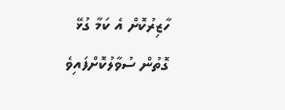ހާޒިރުކޮށް އެ ކަމާ ގުޅޭ ގޮތުން ސުވާލުކޮށްފައިވެ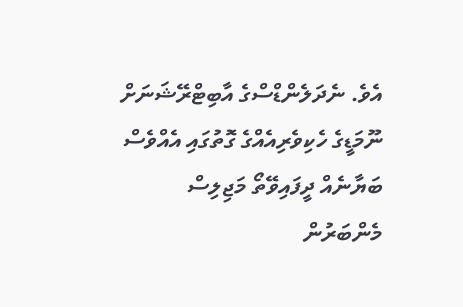އެވެ. ނެދަލެންޑްސްގެ އާބިޓްރޭޝަނަށް ނޫމަޑީގެ ހެކިވެރިއެއްގެ ގޮތުގައި އެއްވެސް ބަޔާނެއް ދީފައިވޭތޯ މަޖިލިސް މެންބަރުން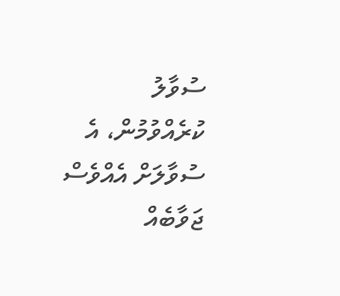ސުވާލު ކުރެއްވުމުން، އެ ސުވާލަށް އެއްވެސް ޖަވާބެއް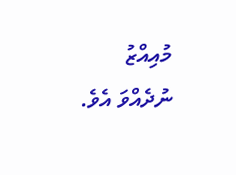މުއިއްޒު ނުދެއްވަ އެވެ.